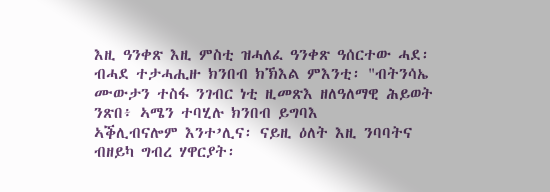እዚ ዓንቀጽ እዚ ምስቲ ዝሓለፈ ዓንቀጽ ዓሰርተው ሓደ፡ ብሓደ ተታሓሒዙ ክንበብ ክኽእል ምእንቲ፡ "ብትንሳኤ ሙውታን ተስፋ ንገብር ነቲ ዚመጽእ ዘለዓለማዊ ሕይወት ንጽበ፥ ኣሜን ተባሂሉ ክንበብ ይግባእ
ኣቕሊብናሎም እንተ’ሊና፡ ናይዚ ዕለት እዚ ንባባትና ብዘይካ ግብረ ሃዋርያት፡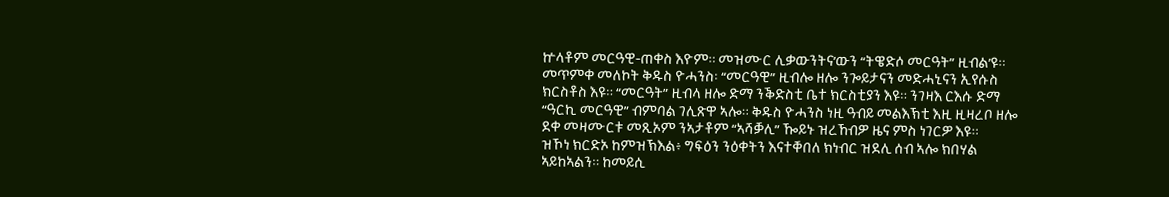ኵላቶም መርዓዊ-ጠቀስ እዮም። መዝሙር ሊቃውንትና’ውን “ትዌድሶ መርዓት” ዚብል’ዩ። መጥምቀ መለኮት ቅዱስ ዮሓንስ፡ “መርዓዊ” ዚብሎ ዘሎ ንጐይታናን መድሓኒናን ኢየሱስ ክርስቶስ እዩ። “መርዓት” ዚብላ ዘሎ ድማ ንቕድስቲ ቤተ ክርስቲያን እዩ። ንገዛእ ርእሱ ድማ “ዓርኪ መርዓዊ” ብምባል ገሊጽዋ ኣሎ። ቅዱስ ዮሓንስ ነዚ ዓብይ መልእኽቲ እዚ ዚዛረቦ ዘሎ ደቀ መዛሙርቱ መጺኦም ንኣታቶም “ኣሻቓሊ” ዀይኑ ዝረኸብዎ ዜና ምስ ነገርዎ እዩ።
ዝኾነ ክርድኦ ከምዝኽእል፥ ግፍዕን ንዕቀትን እናተቐበለ ክነብር ዝደሊ ሰብ ኣሎ ክበሃል ኣይከኣልን። ከመይሲ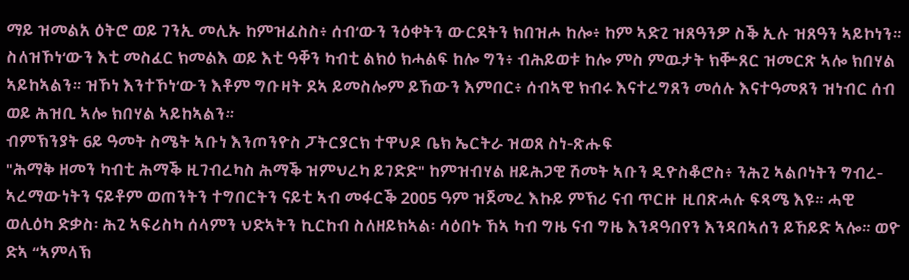ማይ ዝመልአ ዕትሮ ወይ ገንኢ መሊኡ ከምዝፈስስ፥ ሰብ‘ውን ንዕቀትን ውርደትን ክበዝሖ ከሎ፥ ከም ኣድጊ ዝጸዓንዎ ስቕ ኢሉ ዝጸዓን ኣይኮነን። ስለዝኾነ‘ውን እቲ መስፈር ክመልእ ወይ እቲ ዓቐን ካብቲ ልክዕ ክሓልፍ ከሎ ግን፥ ብሕይወቱ ከሎ ምስ ምዉታት ክቝጸር ዝመርጽ ኣሎ ክበሃል ኣይከኣልን። ዝኾነ እንተኾነ‘ውን እቶም ግቡዛት ደኣ ይመስሎም ይኸውን እምበር፥ ሰብኣዊ ክብሩ እናተረግጸን መሰሉ እናተዓመጸን ዝነብር ሰብ ወይ ሕዝቢ ኣሎ ክበሃል ኣይከኣልን።
ብምኽንያት 6ይ ዓመት ስሜት ኣቡነ እንጦንዮስ ፓትርያርክ ተዋህዶ ቤክ ኤርትራ ዝወጸ ስነ-ጽሑፍ
"ሕማቅ ዘመን ካብቲ ሕማቕ ዚገብረካስ ሕማቕ ዝምህረካ ይገድድ" ከምዝብሃል ዘይሕጋዊ ሽመት ኣቡን ዲዮስቆሮስ፥ ንሕጊ ኣልቦነትን ግብረ-ኣረማውነትን ናይቶም ወጠንትን ተግበርትን ናይቲ ኣብ መፋርቕ 2005 ዓም ዝጀመረ እኩይ ምኽሪ ናብ ጥርዙ ዚበጽሓሉ ፍጻሜ እዩ። ሓዊ ወሊዕካ ድቃስ፡ ሕጊ ኣፍሪስካ ሰላምን ህድኣትን ኪርከብ ስለዘይክኣል፡ ሳዕበኑ ኸኣ ካብ ግዜ ናብ ግዜ እንዳዓበየን እንዳበኣሰን ይኸይድ ኣሎ። ወዮ ድኣ “ኣምላኽ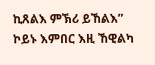ኪጸልእ ምኽሪ ይኸልእ” ኮይኑ እምበር እዚ ኸዊልካ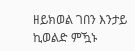ዘይክወል ገበን እንታይ ኪወልድ ምዃኑ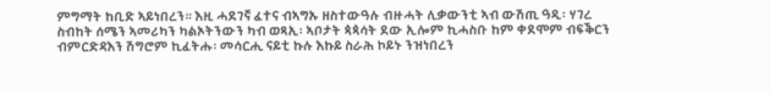ምግማት ከቢድ ኣይነበረን። እዚ ሓደገኛ ፈተና ብኣግኡ ዘስተውዓሉ ብዙሓት ሊቃውንቲ ኣብ ውሽጢ ዓዲ፡ ሃገረ ስብከት ሰሜን ኣመሪካን ካልኦትንውን ካብ ወጻኢ፡ ኣቦታት ጳጳሳት ደው ኢሎም ኪሓስቡ ከም ቀደሞም ብፍቕርን ብምርድዳእን ሽግሮም ኪፈትሑ፡ መሳርሒ ናይቲ ኩሉ እኩይ ስራሕ ኮይኑ ንዝነበረን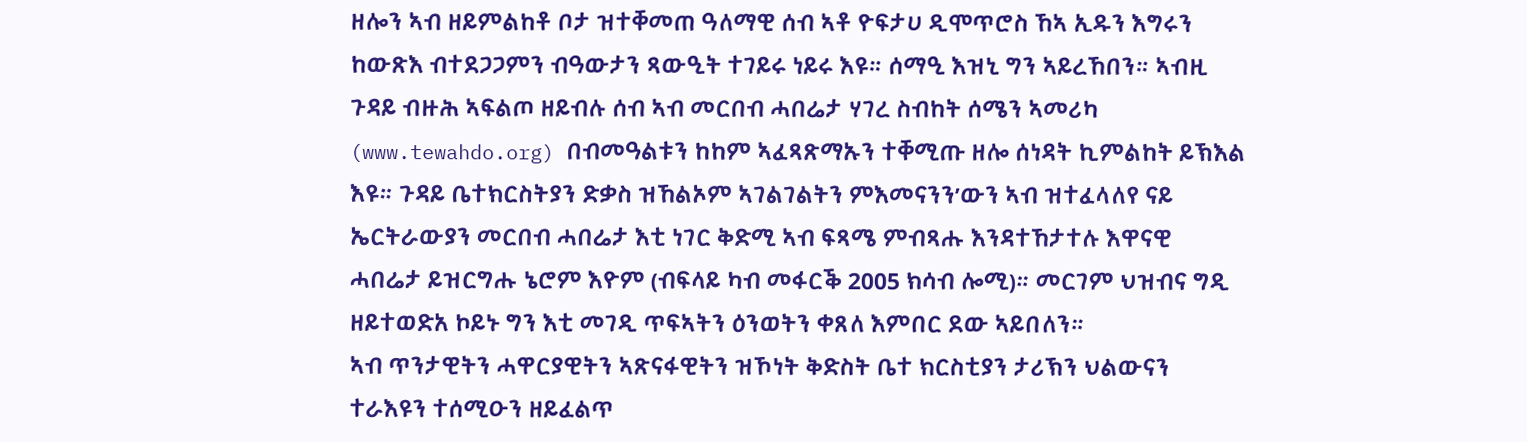ዘሎን ኣብ ዘይምልከቶ ቦታ ዝተቐመጠ ዓለማዊ ሰብ ኣቶ ዮፍታሀ ዲሞጥሮስ ኸኣ ኢዱን እግሩን ከውጽእ ብተደጋጋምን ብዓውታን ጻውዒት ተገይሩ ነይሩ እዩ። ሰማዒ እዝኒ ግን ኣይረኸበን። ኣብዚ ጉዳይ ብዙሕ ኣፍልጦ ዘይብሉ ሰብ ኣብ መርበብ ሓበሬታ ሃገረ ስብከት ሰሜን ኣመሪካ (www.tewahdo.org) በብመዓልቱን ከከም ኣፈጻጽማኡን ተቐሚጡ ዘሎ ሰነዳት ኪምልከት ይኽእል እዩ። ጉዳይ ቤተክርስትያን ድቃስ ዝኸልኦም ኣገልገልትን ምእመናንን’ውን ኣብ ዝተፈላለየ ናይ ኤርትራውያን መርበብ ሓበሬታ እቲ ነገር ቅድሚ ኣብ ፍጻሜ ምብጻሑ እንዳተኸታተሉ እዋናዊ ሓበሬታ ይዝርግሑ ኔሮም እዮም (ብፍላይ ካብ መፋርቕ 2005 ክሳብ ሎሚ)። መርገም ህዝብና ግዲ ዘይተወድአ ኮይኑ ግን እቲ መገዲ ጥፍኣትን ዕንወትን ቀጸለ እምበር ደው ኣይበለን።
ኣብ ጥንታዊትን ሓዋርያዊትን ኣጽናፋዊትን ዝኾነት ቅድስት ቤተ ክርስቲያን ታሪኽን ህልውናን ተራእዩን ተሰሚዑን ዘይፈልጥ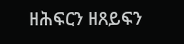ዘሕፍርን ዘጸይፍን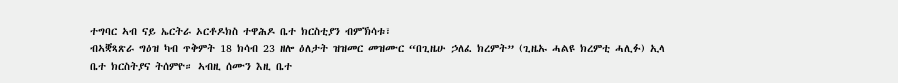ተግባር ኣብ ናይ ኤርትራ ኦርቶዶክስ ተዋሕዶ ቤተ ክርስቲያን ብምኽሳቱ፣
ብኣቛጻጽራ ግዕዝ ካብ ጥቅምት 18 ክሳብ 23 ዘሎ ዕለታት ዝዝመር መዝሙር “በጊዜሁ ኃለፈ ክረምት” (ጊዜኡ ሓልዩ ክረምቲ ሓሊፉ) ኢላ ቤተ ክርስትያና ትሰምዮ። ኣብዚ ሰሙን እዚ ቤተ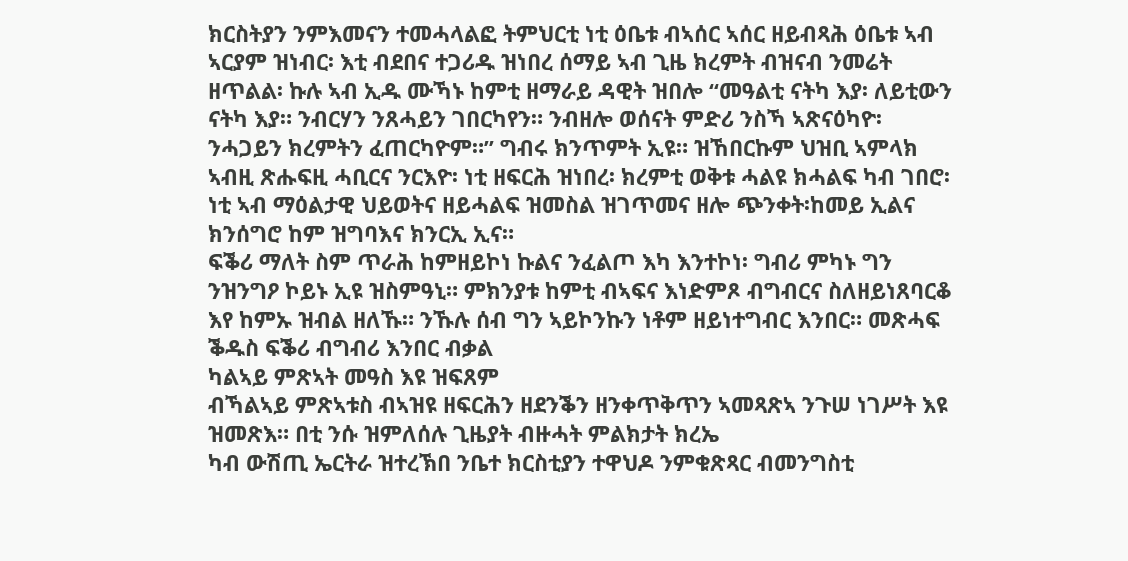ክርስትያን ንምእመናን ተመሓላልፎ ትምህርቲ ነቲ ዕቤቱ ብኣሰር ኣሰር ዘይብጻሕ ዕቤቱ ኣብ ኣርያም ዝነብር፡ እቲ ብደበና ተጋሪዱ ዝነበረ ሰማይ ኣብ ጊዜ ክረምት ብዝናብ ንመሬት ዘጥልል፡ ኩሉ ኣብ ኢዱ ሙኻኑ ከምቲ ዘማራይ ዳዊት ዝበሎ “መዓልቲ ናትካ እያ፡ ለይቲውን ናትካ እያ። ንብርሃን ንጸሓይን ገበርካየን። ንብዘሎ ወሰናት ምድሪ ንስኻ ኣጽናዕካዮ፡ ንሓጋይን ክረምትን ፈጠርካዮም።” ግብሩ ክንጥምት ኢዩ። ዝኸበርኩም ህዝቢ ኣምላክ ኣብዚ ጽሑፍዚ ሓቢርና ንርእዮ፡ ነቲ ዘፍርሕ ዝነበረ፡ ክረምቲ ወቅቱ ሓልዩ ክሓልፍ ካብ ገበሮ፡ ነቲ ኣብ ማዕልታዊ ህይወትና ዘይሓልፍ ዝመስል ዝገጥመና ዘሎ ጭንቀት፡ከመይ ኢልና ክንሰግሮ ከም ዝግባእና ክንርኢ ኢና።
ፍቕሪ ማለት ስም ጥራሕ ከምዘይኮነ ኩልና ንፈልጦ እካ እንተኮነ፡ ግብሪ ምካኑ ግን ንዝንግዖ ኮይኑ ኢዩ ዝስምዓኒ። ምክንያቱ ከምቲ ብኣፍና እነድምጾ ብግብርና ስለዘይነጸባርቆ እየ ከምኡ ዝብል ዘለኹ። ንኹሉ ሰብ ግን ኣይኮንኩን ነቶም ዘይነተግብር እንበር። መጽሓፍ ቕዱስ ፍቕሪ ብግብሪ እንበር ብቃል
ካልኣይ ምጽኣት መዓስ እዩ ዝፍጸም
ብኻልኣይ ምጽኣቱስ ብኣዝዩ ዘፍርሕን ዘደንቕን ዘንቀጥቅጥን ኣመጻጽኣ ንጉሠ ነገሥት እዩ ዝመጽእ። በቲ ንሱ ዝምለሰሉ ጊዜያት ብዙሓት ምልክታት ክረኤ
ካብ ውሽጢ ኤርትራ ዝተረኽበ ንቤተ ክርስቲያን ተዋህዶ ንምቁጽጻር ብመንግስቲ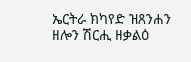ኤርትራ ክካየድ ዝጸንሐን ዘሎን ሽርሒ ዘቃልዕ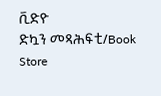ቪድዮ
ድኳን መጻሕፍቲ/Book Store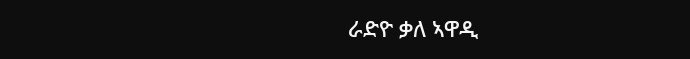ራድዮ ቃለ ኣዋዲ